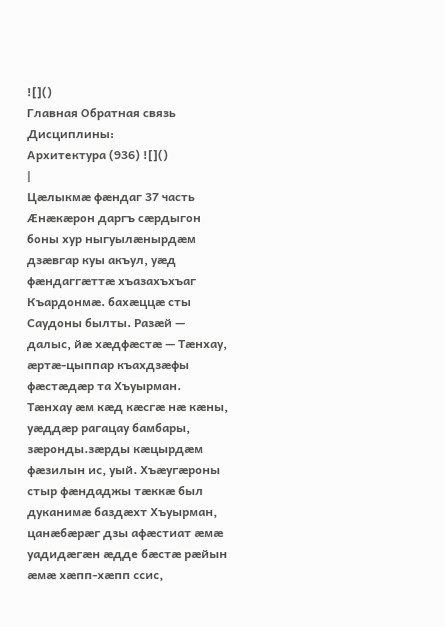![]()
Главная Обратная связь Дисциплины:
Архитектура (936) ![]()
|
Цæлыкмæ фæндаг 37 часть
Æнæкæрон даргъ сæрдыгон боны хур ныгуылæнырдæм дзæвгар куы акъул, уæд фæндаггæттæ хъазахъхъаг Къардонмæ. бахæццæ сты Саудоны былты. Разæй — далыс, йæ хæдфæстæ — Тæнхау, æртæ-цыппар къахдзæфы фæстæдæр та Хъуырман. Тæнхау æм кæд кæсгæ нæ кæны, уæддæр рагацау бамбары, зæронды.зæрды кæцырдæм фæзилын ис, уый. Хъæугæроны стыр фæндаджы тæккæ был дуканимæ баздæхт Хъуырман, цанæбæрæг дзы афæстиат æмæ уадидæгæн æдде бæстæ рæйын æмæ хæпп-хæпп ссис,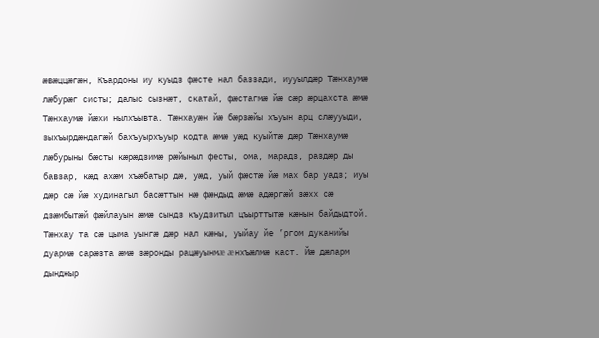æвæццæгæн, Къардоны иу куыдз фæсте нал баззади, иууылдæр Тæнхаумæ лæбурæг систы; далыс сызнæт, скатай, фæстагмæ йæ сæр æрцахста æмæ Тæнхаумæ йæхи нылхъывта. Тæнхауæн йæ бæрзæйы хъуын арц слæууыди, зыхъырдæндагæй бахъуырхъуыр кодта æмæ уæд куыйтæ дæр Тæнхаумæ лæбурыны бæсты кæрæдзимæ рæйыныл фесты, ома, марадз, раздæр ды бавзар, кæд ахæм хъæбатыр дæ, уæд, уый фæстæ йæ мах бар уадз; иуы дæр сæ йæ худинагыл басæттын нæ фæндыд æмæ адæргæй зæхх сæ дзæмбытæй фæйлауын æмæ сындз къудзитыл цъырттытæ кæнын байдыдтой. Тæнхау та сæ цыма уынгæ дæр нал кæны, уыйау йе ’ргом дуканийы дуармæ сарæзта æмæ зæронды рацæуынмæ æнхъæлмæ каст. Йæ дæларм дынджыр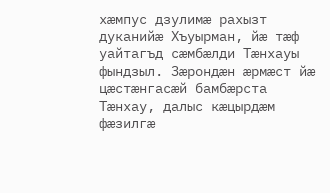хæмпус дзулимæ рахызт дуканийæ Хъуырман, йæ тæф уайтагъд сæмбæлди Тæнхауы фындзыл. Зæрондæн æрмæст йæ цæстæнгасæй бамбæрста Тæнхау, далыс кæцырдæм фæзилгæ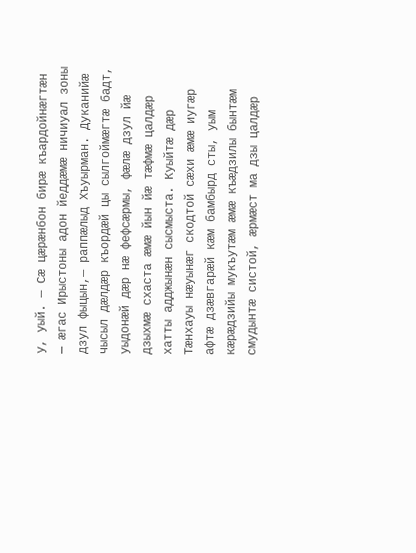у, уый. — Сæ цæрæнбон бирæ къардойнæгтæн — æгас Ирыстоны адон йеддæмæ ничиуал зоны дзул фыцын,— раппæлыд Хъуырман. Дуканийæ чысыл дæлдæр къордæй цы сылгоймæгтæ бадт, уыдонæй дæр нæ фефсæрмы, фæлæ дзул йæ дзыхмæ схаста æмæ йын йæ тæфмæ цалдæр хатты адджынæн сысмыста. Куыйтæ дæр Тæнхауы нæуынæг скодтой сæхи æмæ иугæр афтæ дзæвгарæй кæм бамбырд сты, уым кæрæдзийы мукъутæм æмæ къæдзилы бынтæм смудынтæ систой, æрмæст ма дзы цалдæр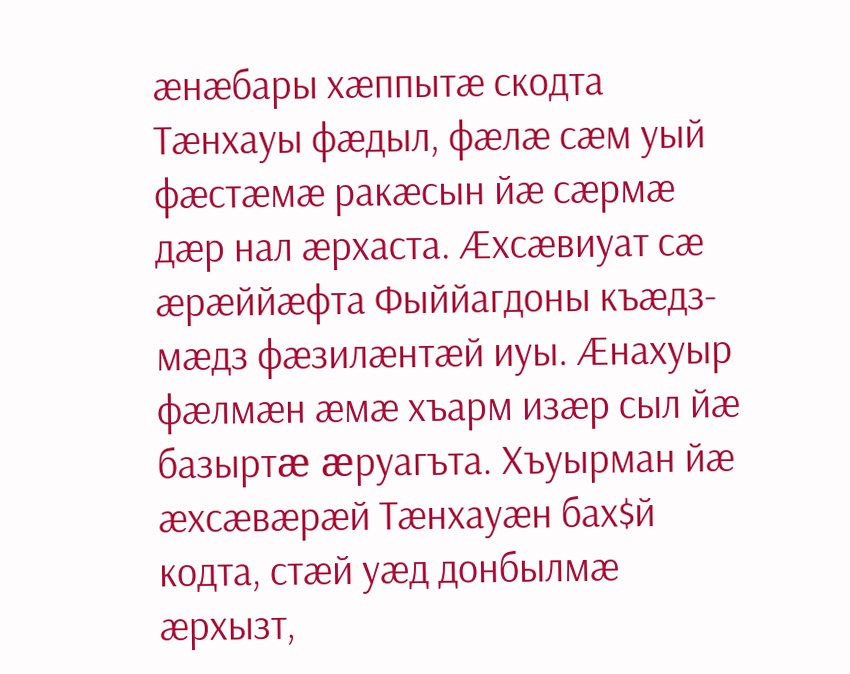æнæбары хæппытæ скодта Тæнхауы фæдыл, фæлæ сæм уый фæстæмæ ракæсын йæ сæрмæ дæр нал æрхаста. Æхсæвиуат сæ æрæййæфта Фыййагдоны къæдз-мæдз фæзилæнтæй иуы. Æнахуыр фæлмæн æмæ хъарм изæр сыл йæ базыртæ æруагъта. Хъуырман йæ æхсæвæрæй Тæнхауæн бах$й кодта, стæй уæд донбылмæ æрхызт,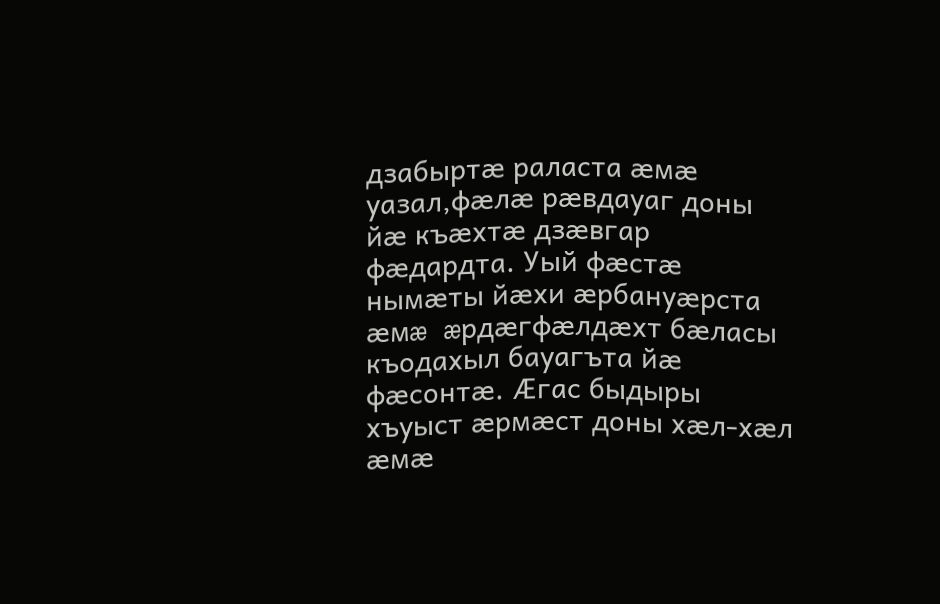дзабыртæ раласта æмæ уазал,фæлæ рæвдауаг доны йæ къæхтæ дзæвгар фæдардта. Уый фæстæ нымæты йæхи æрбануæрста æмæ æрдæгфæлдæхт бæласы къодахыл бауагъта йæ фæсонтæ. Æгас быдыры хъуыст æрмæст доны хæл-хæл æмæ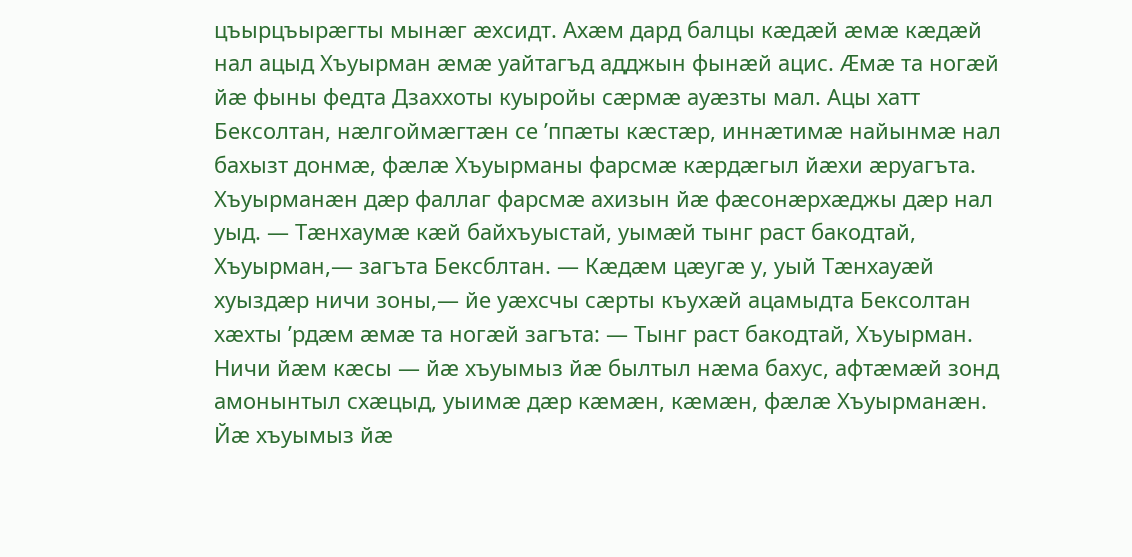цъырцъырæгты мынæг æхсидт. Ахæм дард балцы кæдæй æмæ кæдæй нал ацыд Хъуырман æмæ уайтагъд адджын фынæй ацис. Æмæ та ногæй йæ фыны федта Дзаххоты куыройы сæрмæ ауæзты мал. Ацы хатт Бексолтан, нæлгоймæгтæн се ’ппæты кæстæр, иннæтимæ найынмæ нал бахызт донмæ, фæлæ Хъуырманы фарсмæ кæрдæгыл йæхи æруагъта. Хъуырманæн дæр фаллаг фарсмæ ахизын йæ фæсонæрхæджы дæр нал уыд. — Тæнхаумæ кæй байхъуыстай, уымæй тынг раст бакодтай, Хъуырман,— загъта Бексблтан. — Кæдæм цæугæ у, уый Тæнхауæй хуыздæр ничи зоны,— йе уæхсчы сæрты къухæй ацамыдта Бексолтан хæхты ’рдæм æмæ та ногæй загъта: — Тынг раст бакодтай, Хъуырман. Ничи йæм кæсы — йæ хъуымыз йæ былтыл нæма бахус, афтæмæй зонд амонынтыл схæцыд, уыимæ дæр кæмæн, кæмæн, фæлæ Хъуырманæн. Йæ хъуымыз йæ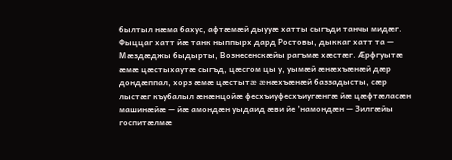былтыл нæма бахус, афтæмæй дыууæ хатты сыгъди танчы мидæг. Фыццаг хатт йæ танк ныппырх дард Ростовы, дыккаг хатт та — Мæздæджы быдырты, Вознесенскæйы рагъмæ хæстæг. Æрфгуытæ æмæ цæстыхаутæ сыгъд, цæсгом цы у, уымæй æнæхъæнæй дæр дондæппал, хорз æмæ цæстытæ æнæхъæнæй баззадысты, сæр лыстæг къубалыл æнæнцойæ фесхъиуфесхъиугæнгæ йæ цæфтæласæн машинæйæ — йæ амондæн уыдаид æви йе ’намондæн — Зилгæйы госпитæлмæ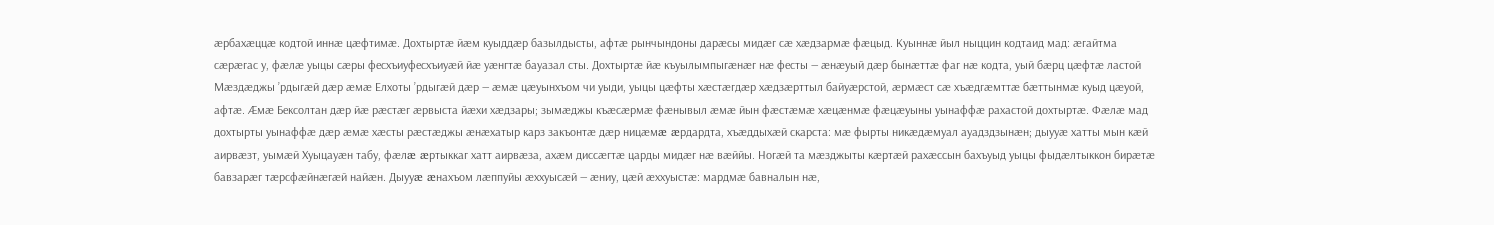æрбахæццæ кодтой иннæ цæфтимæ. Дохтыртæ йæм куыддæр базылдысты, афтæ рынчындоны дарæсы мидæг сæ хæдзармæ фæцыд. Куыннæ йыл ныццин кодтаид мад: æгайтма сæрæгас у, фæлæ уыцы сæры фесхъиуфесхъиуæй йæ уæнгтæ бауазал сты. Дохтыртæ йæ къуылымпыгæнæг нæ фесты — æнæуый дæр бынæттæ фаг нæ кодта, уый бæрц цæфтæ ластой Мæздæджы ’рдыгæй дæр æмæ Елхоты ’рдыгæй дæр — æмæ цæуынхъом чи уыди, уыцы цæфты хæстæгдæр хæдзæрттыл байуæрстой, æрмæст сæ хъæдгæмттæ бæттынмæ куыд цæуой, афтæ. Æмæ Бексолтан дæр йæ рæстæг æрвыста йæхи хæдзары; зымæджы къæсæрмæ фæнывыл æмæ йын фæстæмæ хæцæнмæ фæцæуыны уынаффæ рахастой дохтыртæ. Фæлæ мад дохтырты уынаффæ дæр æмæ хæсты рæстæджы æнæхатыр карз закъонтæ дæр ницæмæ æрдардта, хъæддыхæй скарста: мæ фырты никæдæмуал ауадздзынæн; дыууæ хатты мын кæй аирвæзт, уымæй Хуыцауæн табу, фæлæ æртыккаг хатт аирвæза, ахæм диссæгтæ царды мидæг нæ вæййы. Ногæй та мæзджыты кæртæй рахæссын бахъуыд уыцы фыдæлтыккон бирæтæ бавзарæг тæрсфæйнæгæй найæн. Дыууæ æнахъом лæппуйы æххуысæй — æниу, цæй æххуыстæ: мардмæ бавналын нæ,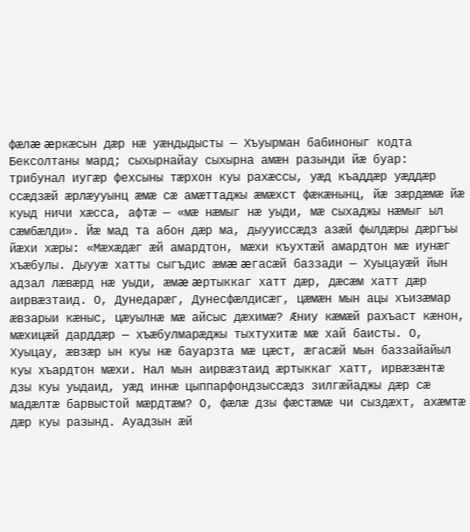фæлæ æркæсын дæр нæ уæндыдысты — Хъуырман бабиноныг кодта Бексолтаны мард; сыхырнайау сыхырна амæн разынди йæ буар: трибунал иугæр фехсыны тæрхон куы рахæссы, уæд къаддæр уæддæр ссæдзæй æрлæууынц æмæ сæ амæттаджы æмæхст фæкæнынц, йæ зæрдæмæ йæ куыд ничи хæсса, афтæ — «мæ нæмыг нæ уыди, мæ сыхаджы нæмыг ыл сæмбæлди». Йæ мад та абон дæр ма, дыууиссæдз азæй фылдæры дæргъы йæхи хæры: «Мæхæдæг æй амардтон, мæхи къухтæй амардтон мæ иунæг хъæбулы. Дыууæ хатты сыгъдис æмæ æгасæй баззади — Хуыцауæй йын адзал лæвæрд нæ уыди, æмæ æртыккаг хатт дæр, дæсæм хатт дæр аирвæзтаид. О, Дунедарæг, Дунесфæлдисæг, цæмæн мын ацы хъизæмар æвзарыи кæныс, цæуылнæ мæ айсыс дæхимæ? Æниу кæмæй рахъаст кæнон, мæхицæй дарддæр — хъæбулмарæджы тыхтухитæ мæ хай баисты. О, Хуыцау, æвзæр ын куы нæ бауарзта мæ цæст, æгасæй мын баззайайыл куы хъардтон мæхи. Нал мын аирвæзтаид æртыккаг хатт, ирвæзæнтæ дзы куы уыдаид, уæд иннæ цыппарфондзыссæдз зилгæйаджы дæр сæ мадæлтæ барвыстой мæрдтæм? О, фæлæ дзы фæстæмæ чи сыздæхт, ахæмтæ дæр куы разынд. Ауадзын æй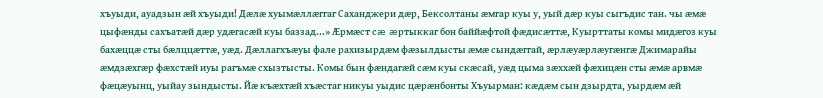хъуыди, ауадзын æй хъуыди! Дæлæ хуымæллæггаг Саханджери дæр, Бексолтаны æмгар куы у, уый дæр куы сыгъдис тан. чы æмæ цыфæнды сахъатæй дæр удæгасæй куы баззад...» Æрмæст сæ æртыккаг бон баййæфтой фæдисæттæ, Куырттаты комы мидæгоз куы бахæццæ сты бæлццæттæ, уæд. Дæллагхъæуы фале рахизырдæм фæзылдысты æмæ сындæггай, æрлæуæрлæугæнгæ Джимарайы æмдзæхгæр фæхстæй иуы рагъмæ схызтысты. Комы бын фæндагæй сæм куы скæсай, уæд цыма зæххæй фæхицæн сты æмæ арвмæ фæцæуынц, уыйау зындысты. Йæ къæхтæй хъæстаг никуы уыдис цæрæнбонты Хъуырман: кæдæм сын дзырдта, уырдæм æй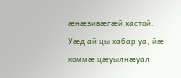æнæзивæгæй хастой. Уæд ай цы хабар уа, йæ коммæ цæуылнæуал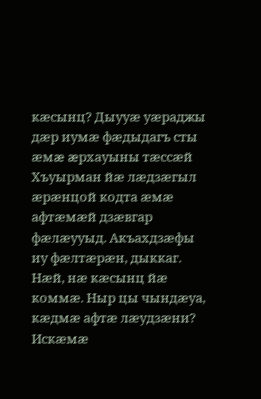кæсынц? Дыууæ уæраджы дæр иумæ фæдыдагъ сты æмæ æрхауыны тæссæй Хъуырман йæ лæдзæгыл æрæнцой кодта æмæ афтæмæй дзæвгар фæлæууыд. Акъахдзæфы иу фæлтæрæн, дыккаг. Нæй, нæ кæсынц йæ коммæ. Ныр цы чындæуа, кæдмæ афтæ лæудзæни? Искæмæ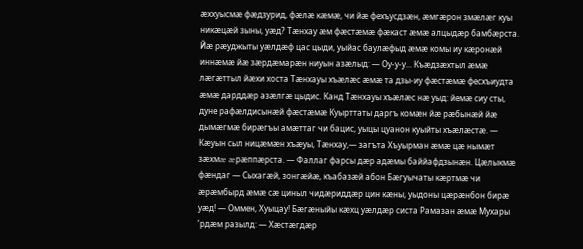æххуысмæ фæдзурид, фæлæ кæмæ, чи йæ фехъусдзæн, æмгæрон змæлæг куы никæцæй зыны, уæд? Тæнхау æм фæстæмæ фæкаст æмæ алцыдæр бамбæрста. Йæ рæуджыты уæлдæф цас цыди, уыйас баулæфыд æмæ комы иу кæронæй иннæмæ йæ зæрдæмарæн ниуын азæлыд: — Оу-у-у... Къæдзæхтыл æмæ лæгæттыл йæхи хоста Тæнхауы хъæлæс æмæ та дзы-иу фæстæмæ фесхъиудта æмæ дарддæр азæлгæ цыдис. Канд Тæнхауы хъæлæс нæ уыд: йемæ сиу сты, дуне рафæлдисынæй фæстæмæ Куырттаты даргъ комæн йæ рæбынæй йæ дымæгмæ бирæгъы амæттаг чи бацис, уыцы цуанон куыйты хъæлæстæ. — Кæуын сыл ницæмæн хъæуы, Тæнхау,— загъта Хъуырман æмæ цæ нымæт зæхмæ æрæппæрста. — Фаллаг фарсы дæр адæмы баййафдзынæн. Цæлыкмæ фæндаг — Сыхагæй, зонгæйæ, къабазæй абон Бæгуычаты кæртмæ чи æрæмбырд æмæ сæ циныл чидæриддæр цин кæны, уыдоны цæрæнбон бирæ уæд! — Оммен, Хуыцау! Бæгæныйы кæхц уæлдæр систа Рамазан æмæ Мухары ’рдæм разылд: — Хæстæгдæр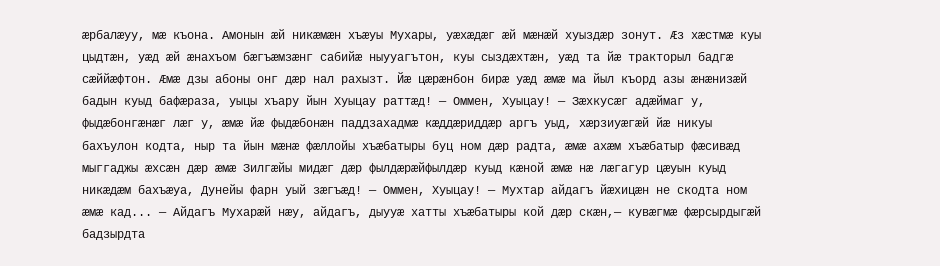æрбалæуу, мæ къона. Амонын æй никæмæн хъæуы Мухары, уæхæдæг æй мæнæй хуыздæр зонут. Æз хæстмæ куы цыдтæн, уæд æй æнахъом бæгъæмзæнг сабийæ ныууагътон, куы сыздæхтæн, уæд та йæ тракторыл бадгæ сæййæфтон. Æмæ дзы абоны онг дæр нал рахызт. Йæ цæрæнбон бирæ уæд æмæ ма йыл къорд азы æнæнизæй бадын куыд бафæраза, уыцы хъару йын Хуыцау раттæд! — Оммен, Хуыцау! — Зæхкусæг адæймаг у, фыдæбонгæнæг лæг у, æмæ йæ фыдæбонæн паддзахадмæ кæддæриддæр аргъ уыд, хæрзиуæгæй йæ никуы бахъулон кодта, ныр та йын мæнæ фæллойы хъæбатыры буц ном дæр радта, æмæ ахæм хъæбатыр фæсивæд мыггаджы æхсæн дæр æмæ Зилгæйы мидæг дæр фылдæрæйфылдæр куыд кæной æмæ нæ лæгагур цæуын куыд никæдæм бахъæуа, Дунейы фарн уый зæгъæд! — Оммен, Хуыцау! — Мухтар айдагъ йæхицæн не скодта ном æмæ кад... — Айдагъ Мухарæй нæу, айдагъ, дыууæ хатты хъæбатыры кой дæр скæн,— кувæгмæ фæрсырдыгæй бадзырдта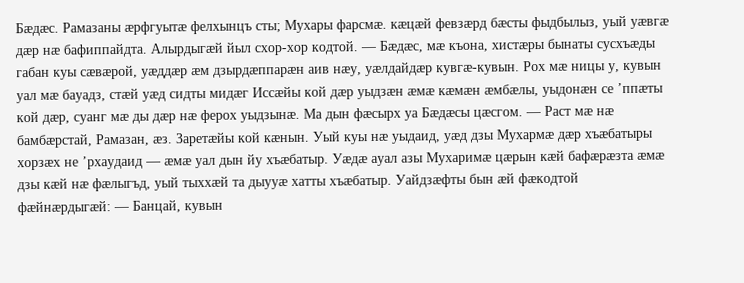Бæдæс. Рамазаны æрфгуытæ фелхынцъ сты; Мухары фарсмæ. кæцæй февзæрд бæсты фыдбылыз, уый уæвгæ дæр нæ бафиппайдта. Алырдыгæй йыл схор-хор кодтой. — Бæдæс, мæ къона, хистæры бынаты сусхъæды габан куы сæвæрой, уæддæр æм дзырдæппарæн аив нæу, уæлдайдæр кувгæ-кувын. Рох мæ ницы у, кувын уал мæ бауадз, стæй уæд сидты мидæг Иссæйы кой дæр уыдзæн æмæ кæмæн æмбæлы, уыдонæн се ’ппæты кой дæр, суанг мæ ды дæр нæ ферох уыдзынæ. Ма дын фæсырх уа Бæдæсы цæсгом. — Раст мæ нæ бамбæрстай, Рамазан, æз. Заретæйы кой кæнын. Уый куы нæ уыдаид, уæд дзы Мухармæ дæр хъæбатыры хорзæх не ’рхаудаид — æмæ уал дын йу хъæбатыр. Уæдæ ауал азы Мухаримæ цæрын кæй бафæрæзта æмæ дзы кæй нæ фæлыгъд, уый тыххæй та дыууæ хатты хъæбатыр. Уайдзæфты бын æй фæкодтой фæйнæрдыгæй: — Банцай, кувын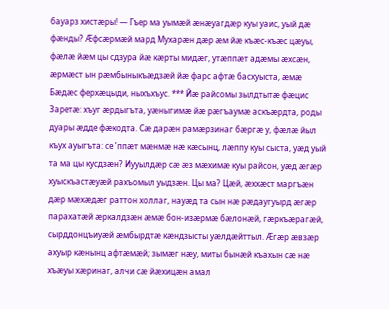бауарз хистæры! — Гъер ма уымæй æнæуагдæр куы уаис, уый дæ фæнды? Æфсæрмæй мард Мухарæн дæр æм йæ къæс-къæс цæуы, фæлæ йæм цы сдзура йæ кæрты мидæг, утæппæт адæмы æхсæн, æрмæст ын рæмбыныкъæдзæй йæ фарс афтæ басхуыста, æмæ Бæдæс ферхæцыди, ныхъхъус. *** Йæ райсомы зылдтытæ фæцис Заретæ: хъуг æрдыгъта, уæныгимæ йæ рæгъаумæ аскъæрдта, роды дуары æдде фæкодта. Сæ дарæн рамæрзинаг бæргæ у, фæлæ йыл къух ауыгъта: се ’ппæт мæнмæ нæ кæсынц, лæппу куы сыста, уæд уый та ма цы кусдзæн? Иууылдæр сæ æз мæхимæ куы райсон, уæд æгæр хуыскъастæуæй рахъомыл уыдзæн. Цы ма? Цæй, æххæст маргъæн дæр мæхæдæг раттон холлаг, науæд та сын нæ рæдаугуырд æгæр парахатæй æркалдзæн æмæ бон-изæрмæ бæлонæй, гæркъæрагæй, сырддонцъиуæй æмбырдтæ кæндзысты уæлдæйттыл. Æгæр æвзæр ахуыр кæнынц афтæмæй; зымæг нæу, миты бынæй къахын сæ нæ хъæуы хæринаг, алчи сæ йæхицæн амал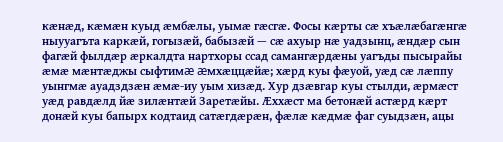кæнæд, кæмæн куыд æмбæлы, уымæ гæсгæ. Фосы кæрты сæ хъæлæбагæнгæ ныууагъта каркæй, гогызæй, бабызæй — сæ ахуыр нæ уадзынц, æндæр сын фагæй фылдæр æркалдта нартхоры ссад самангæрдæны уагъды пысырайы æмæ мæнтæджы сыфтимæ æмхæццæйæ; хæрд куы фæуой, уæд сæ лæппу уынгмæ ауадздзæн æмæ-иу уым хизæд. Хур дзæвгар куы стылди, æрмæст уæд равдæлд йæ зилæнтæй Заретæйы. Æххæст ма бетонæй астæрд кæрт донæй куы бапырх кодтаид сатæгдæрæн, фæлæ кæдмæ фаг суыдзæн, ацы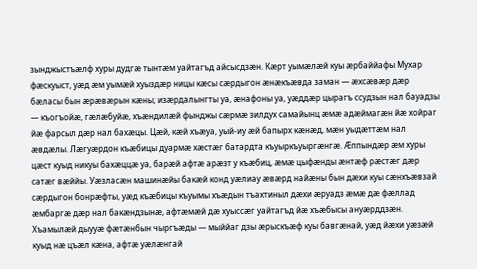зынджыстъæлф хуры дудгæ тынтæм уайтагъд айсысдзæн. Кæрт уымæлæй куы æрбаййафы Мухар фæскуыст, уæд æм уымæй хуыздæр ницы кæсы сæрдыгон æнæкъæвда заман — æхсæвæр дæр бæласы бын æрæвæрын кæны; изæрдалынгты уа, æнафоны уа, уæддæр цырагъ ссудзын нал бауадзы — къогъойæ, гæлæбуйæ, хъæндилæй фынджы сæрмæ зилдух самайынц æмæ адæймагæн йæ хойраг йæ фарсыл дæр нал бахæцы. Цæй, кæй хъæуа, уый-иу æй бапырх кæнæд, мæн уыдæттæм нал æвдæлы. Лæгуæрдон къæбицы дуармæ хæстæг батардта къуыркъуыргæнгæ. Æппындæр æм хуры цæст куыд никуы бахæццæ уа, барæй афтæ арæзт у къæбиц, æмæ цыфæнды æнтæф рæстæг дæр сатæг вæййы. Уæзласæн машинæйы бакæй конд уæлиау æвæрд найæны бын дæхи куы сæнхъæвзай сæрдыгон бонрæфты, уæд къæбицы къуымы хъæдын тъахтиныл дæхи æруадз æмæ дæ фæллад æмбаргæ дæр нал бакæндзынæ, афтæмæй дæ хуыссæг уайтагъд йæ хъæбысы ануæрддзæн. Хъамылæй дыууæ фæтæнбын чыргъæды — мыййаг дзы æрыскъæф куы бавгæнай, уæд йæхи уæзæй куыд нæ цъæл кæна, афтæ уæлæнгай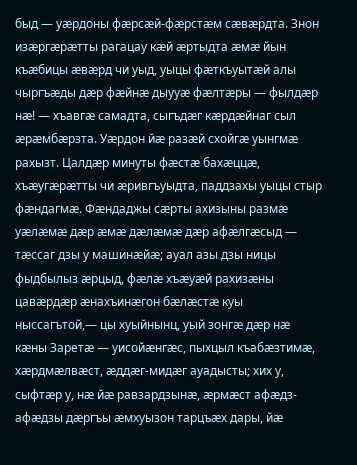быд — уæрдоны фæрсæй-фæрстæм сæвæрдта. Знон изæргæрæтты рагацау кæй æртыдта æмæ йын къæбицы æвæрд чи уыд, уыцы фæткъуытæй алы чыргъæды дæр фæйнæ дыууæ фæлтæры — фылдæр нæ! — хъавгæ самадта, сыгъдæг кæрдæйнаг сыл æрæмбæрзта. Уæрдон йæ разæй схойгæ уынгмæ рахызт. Цалдæр минуты фæстæ бахæццæ, хъæугæрæтты чи æривгъуыдта, паддзахы уыцы стыр фæндагмæ. Фæндаджы сæрты ахизыны размæ уæлæмæ дæр æмæ дæлæмæ дæр афæлгæсыд — тæссаг дзы у машинæйæ; ауал азы дзы ницы фыдбылыз æрцыд, фæлæ хъæуæй рахизæны цавæрдæр æнахъинæгон бæлæстæ куы ныссагътой,— цы хуыйнынц, уый зонгæ дæр нæ кæны Заретæ — уисойæнгæс, пыхцыл къабæзтимæ, хæрдмæлвæст, æддæг-мидæг ауадысты; хих у, сыфтæр у, нæ йæ равзардзынæ, æрмæст афæдз-афæдзы дæргъы æмхуызон тарцъæх дары, йæ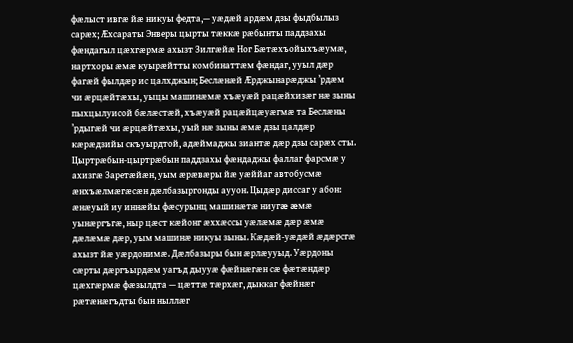фæлыст ивгæ йæ никуы федта,— уæдæй ардæм дзы фыдбылыз сарæх; Æхсараты Энверы цырты тæккæ рæбынты паддзахы фæндагыл цæхгæрмæ ахызт Зилгæйæ Ног Бæтæхъойыхъæумæ, нартхоры æмæ куырæйтты комбинаттæм фæндаг, ууыл дæр фагæй фылдæр ис цалхджын; Беслæнæй Æрджынарæджы ’рдæм чи æрцæйтæхы, уыцы машинæмæ хъæуæй рацæйхизæг нæ зыны пыхцылуисой бæлæстæй, хъæуæй рацæйцæуæгмæ та Беслæны ’рдыгæй чи æрцæйтæхы, уый нæ зыны æмæ дзы цалдæр кæрæдзийы скъуырдтой, адæймаджы зиантæ дæр дзы сарæх сты. Цыртрæбын-цыртрæбын паддзахы фæндаджы фаллаг фарсмæ у ахизгæ Заретæйæн, уым æрæвæры йæ уæййаг автобусмæ æнхъæлмæгæсæн дæлбазыргонды аууон. Цыдæр диссаг у абон: æнæуый иу иннæйы фæсурынц машинæтæ ниугæ æмæ уынæргъгæ, ныр цæст кæйонг æххæссы уæлæмæ дæр æмæ дæлæмæ дæр, уым машинæ никуы зыны. Кæдæй-уæдæй æдæрсгæ ахызт йæ уæрдонимæ. Дæлбазыры бын æрлæууыд. Уæрдоны сæрты дæргъырдæм уагъд дыууæ фæйнæгæн сæ фæтæндæр цæхгæрмæ фæзылдта — цæттæ тæрхæг, дыккаг фæйнæг рæтæнæгъдты бын ныллæг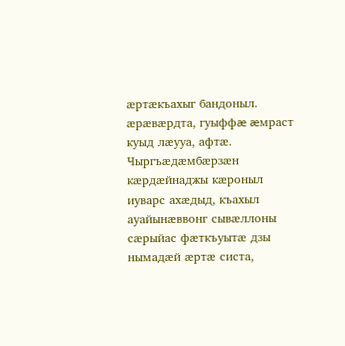æртæкъахыг бандоныл. æрæвæрдта, гуыффæ æмраст куыд лæууа, афтæ. Чыргъæдæмбæрзæн кæрдæйнаджы кæроныл иуварс ахæдыд, къахыл ауайынæввонг сывæллоны сæрыйас фæткъуытæ дзы нымадæй æртæ систа,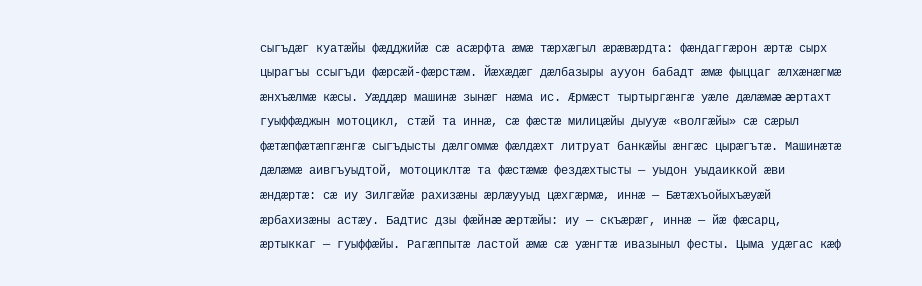сыгъдæг куатæйы фæдджийæ сæ асæрфта æмæ тæрхæгыл æрæвæрдта: фæндаггæрон æртæ сырх цырагъы ссыгъди фæрсæй-фæрстæм. Йæхæдæг дæлбазыры аууон бабадт æмæ фыццаг æлхæнæгмæ æнхъæлмæ кæсы. Уæддæр машинæ зынæг нæма ис. Æрмæст тыртыргæнгæ уæле дæлæмæ æртахт гуыффæджын мотоцикл, стæй та иннæ, сæ фæстæ милицæйы дыууæ «волгæйы» сæ сæрыл фæтæпфæтæпгæнгæ сыгъдысты дæлгоммæ фæлдæхт литруат банкæйы æнгæс цырæгътæ. Машинæтæ дæлæмæ аивгъуыдтой, мотоциклтæ та фæстæмæ фездæхтысты — уыдон уыдаиккой æви æндæртæ: сæ иу Зилгæйæ рахизæны æрлæууыд цæхгæрмæ, иннæ — Бæтæхъойыхъæуæй æрбахизæны астæу. Бадтис дзы фæйнæ æртæйы: иу — скъæрæг, иннæ — йæ фæсарц, æртыккаг — гуыффæйы. Рагæппытæ ластой æмæ сæ уæнгтæ ивазыныл фесты. Цыма удæгас кæф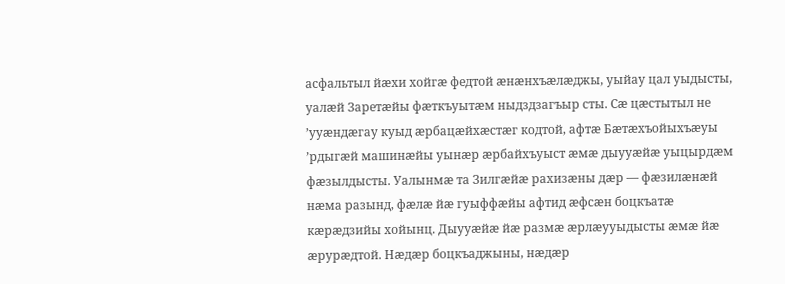асфальтыл йæхи хойгæ федтой æнæнхъæлæджы, уыйау цал уыдысты, уалæй Заретæйы фæткъуытæм ныдздзагъыр сты. Сæ цæстытыл не ’ууæндæгау куыд æрбацæйхæстæг кодтой, афтæ Бæтæхъойыхъæуы ’рдыгæй машинæйы уынæр æрбайхъуыст æмæ дыууæйæ уыцырдæм фæзылдысты. Уалынмæ та Зилгæйæ рахизæны дæр — фæзилæнæй нæма разынд, фæлæ йæ гуыффæйы афтид æфсæн боцкъатæ кæрæдзийы хойынц. Дыууæйæ йæ размæ æрлæууыдысты æмæ йæ æрурæдтой. Нæдæр боцкъаджыны, нæдæр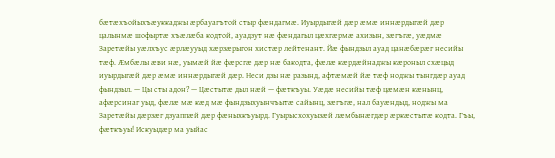бæтæхъойыхъæуккаджы æрбауагътой стыр фæндагмæ. Иуырдыгæй дæр æмæ иннæрдыгæй дæр цалынмæ шофыртæ хъæлæба кодтой, ауадзут нæ фæндагыл цæхгæрмæ ахизын, зæгъгæ, уæдмæ Заретæйы уæлхъус æрлæууыд хæрзæрыгон хистæр лейтенант. Йæ фындзыл ауад цанæбæрæг несийы тæф. Æмбæлы æви нæ, уымæй йæ фæрсгæ дæр нæ бакодта, фæлæ кæрдæйнаджы кæроныл схæцыд иуырдыгæй дæр æмæ иннæрдыгæй дæр. Неси дзы нæ разынд, афтæмæй йæ тæф ноджы тынгдæр ауад фындзыл. — Цы сты адон? — Цæстытæ дыл нæй — фæткъуы. Уæдæ несийы тæф цæмæн кæнынц, афæрсинаг уыд, фæлæ мæ кæд мæ фындзыхуынчъытæ сайынц, зæгъгæ, нал бауæндыд, ноджы ма Заретæйы дæрзæг дзуаппæй дæр фæныхкъуырд. Гуырысхохуызæй лæмбынæгдæр æркæстытæ кодта. Гъы, фæткъуы! Искуыдæр ма уыйас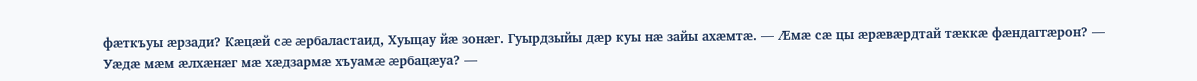фæткъуы æрзади? Кæцæй сæ æрбаластаид, Хуыцау йæ зонæг. Гуырдзыйы дæр куы нæ зайы ахæмтæ. — Æмæ сæ цы æрæвæрдтай тæккæ фæндаггæрон? — Уæдæ мæм æлхæнæг мæ хæдзармæ хъуамæ æрбацæуа? —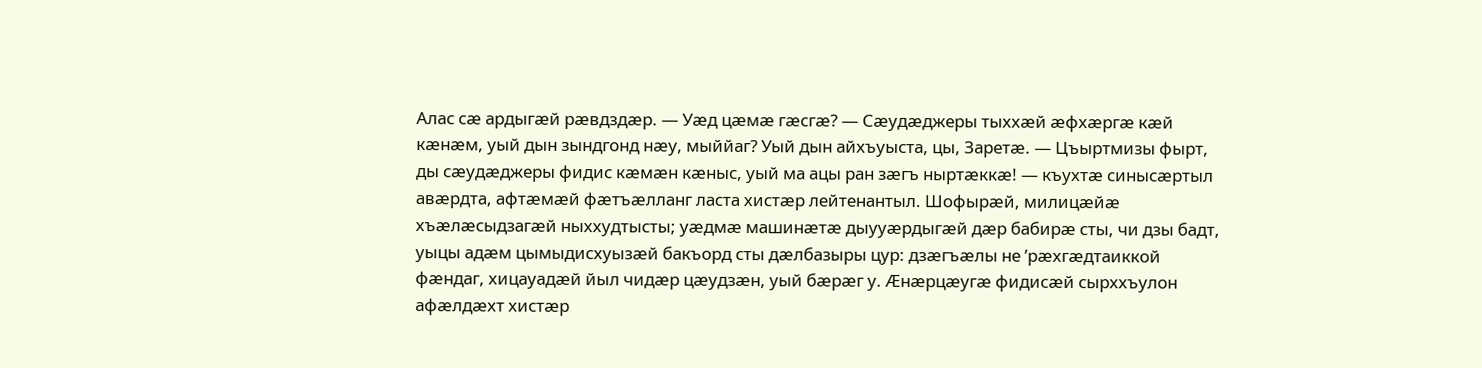Алас сæ ардыгæй рæвдздæр. — Уæд цæмæ гæсгæ? — Сæудæджеры тыххæй æфхæргæ кæй кæнæм, уый дын зындгонд нæу, мыййаг? Уый дын айхъуыста, цы, Заретæ. — Цъыртмизы фырт, ды сæудæджеры фидис кæмæн кæныс, уый ма ацы ран зæгъ ныртæккæ! — къухтæ синысæртыл авæрдта, афтæмæй фæтъæлланг ласта хистæр лейтенантыл. Шофырæй, милицæйæ хъæлæсыдзагæй ныххудтысты; уæдмæ машинæтæ дыууæрдыгæй дæр бабирæ сты, чи дзы бадт, уыцы адæм цымыдисхуызæй бакъорд сты дæлбазыры цур: дзæгъæлы не ’рæхгæдтаиккой фæндаг, хицауадæй йыл чидæр цæудзæн, уый бæрæг у. Æнæрцæугæ фидисæй сырххъулон афæлдæхт хистæр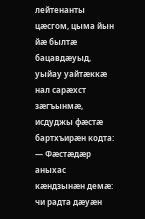лейтенанты цæсгом, цыма йын йæ былтæ бацавдæуыд, уыйау уайтæккæ нал сарæхст зæгъынмæ, исдуджы фæстæ бартхъирæн кодта: — Фæстæдæр аныхас кæндзынæн демæ: чи радта дæуæн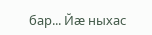бар... Йæ ныхас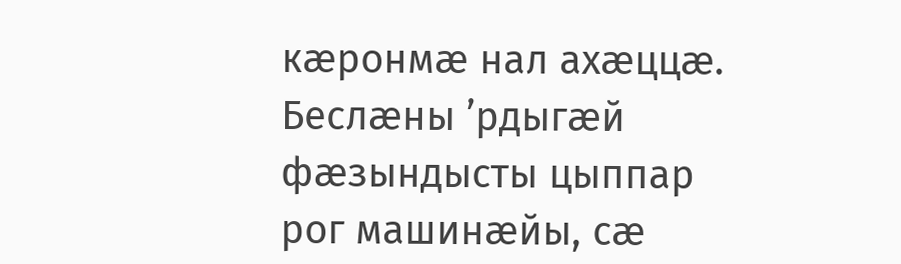кæронмæ нал ахæццæ. Беслæны ’рдыгæй фæзындысты цыппар рог машинæйы, сæ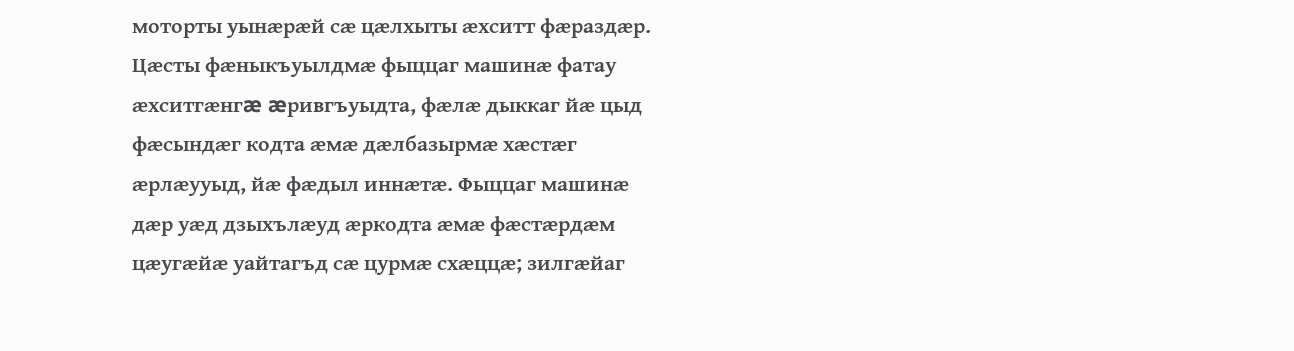моторты уынæрæй сæ цæлхыты æхситт фæраздæр. Цæсты фæныкъуылдмæ фыццаг машинæ фатау æхситгæнгæ æривгъуыдта, фæлæ дыккаг йæ цыд фæсындæг кодта æмæ дæлбазырмæ хæстæг æрлæууыд, йæ фæдыл иннæтæ. Фыццаг машинæ дæр уæд дзыхълæуд æркодта æмæ фæстæрдæм цæугæйæ уайтагъд сæ цурмæ схæццæ; зилгæйаг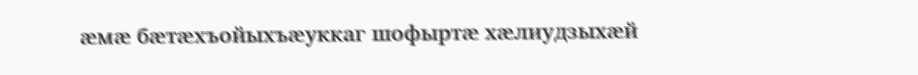æмæ бæтæхъойыхъæуккаг шофыртæ хæлиудзыхæй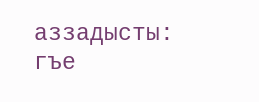аззадысты: гъе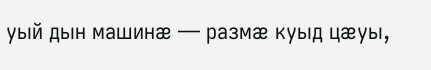уый дын машинæ — размæ куыд цæуы,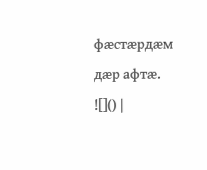фæстæрдæм дæр афтæ.
![]() |